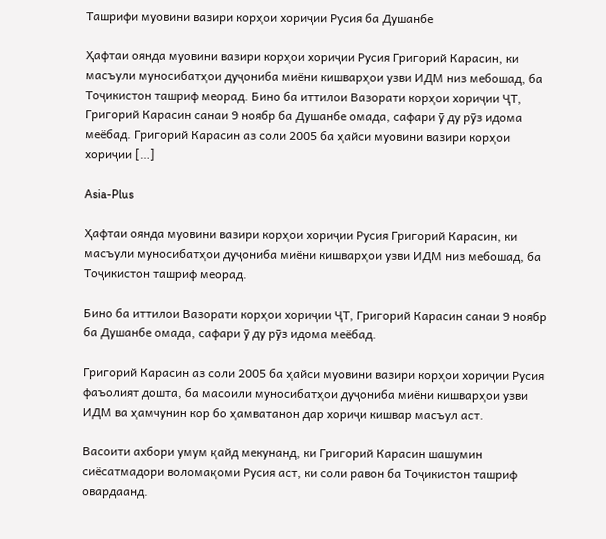Ташрифи муовини вазири корҳои хориҷии Русия ба Душанбе

Ҳафтаи оянда муовини вазири корҳои хориҷии Русия Григорий Карасин, ки масъули муносибатҳои дуҷониба миёни кишварҳои узви ИДМ низ мебошад, ба Тоҷикистон ташриф меорад. Бино ба иттилои Вазорати корҳои хориҷии ҶТ, Григорий Карасин санаи 9 ноябр ба Душанбе омада, сафари ӯ ду рӯз идома меёбад. Григорий Карасин аз соли 2005 ба ҳайси муовини вазири корҳои хориҷии […]

Asia-Plus

Ҳафтаи оянда муовини вазири корҳои хориҷии Русия Григорий Карасин, ки масъули муносибатҳои дуҷониба миёни кишварҳои узви ИДМ низ мебошад, ба Тоҷикистон ташриф меорад.

Бино ба иттилои Вазорати корҳои хориҷии ҶТ, Григорий Карасин санаи 9 ноябр ба Душанбе омада, сафари ӯ ду рӯз идома меёбад.

Григорий Карасин аз соли 2005 ба ҳайси муовини вазири корҳои хориҷии Русия фаъолият дошта, ба масоили муносибатҳои дуҷониба миёни кишварҳои узви ИДМ ва ҳамчунин кор бо ҳамватанон дар хориҷи кишвар масъул аст.

Васоити ахбори умум қайд мекунанд, ки Григорий Карасин шашумин сиёсатмадори воломақоми Русия аст, ки соли равон ба Тоҷикистон ташриф овардаанд.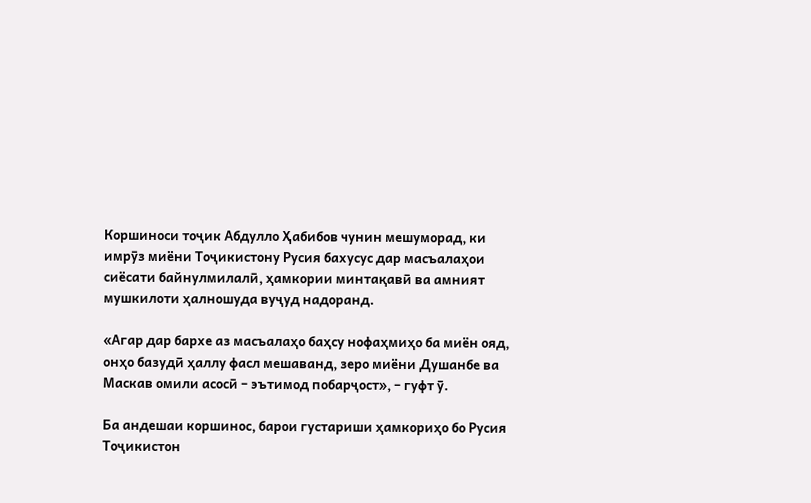Коршиноси тоҷик Абдулло Ҳабибов чунин мешуморад, ки имрӯз миёни Тоҷикистону Русия бахусус дар масъалаҳои сиёсати байнулмилалӣ, ҳамкории минтақавӣ ва амният мушкилоти ҳалношуда вуҷуд надоранд.

«Агар дар бархе аз масъалаҳо баҳсу нофаҳмиҳо ба миён ояд, онҳо базудӣ ҳаллу фасл мешаванд, зеро миёни Душанбе ва Маскав омили асосӣ – эътимод побарҷост», – гуфт ӯ.

Ба андешаи коршинос, барои густариши ҳамкориҳо бо Русия Тоҷикистон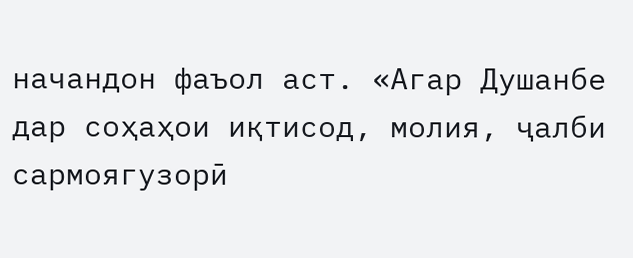начандон фаъол аст. «Агар Душанбе дар соҳаҳои иқтисод, молия, ҷалби сармоягузорӣ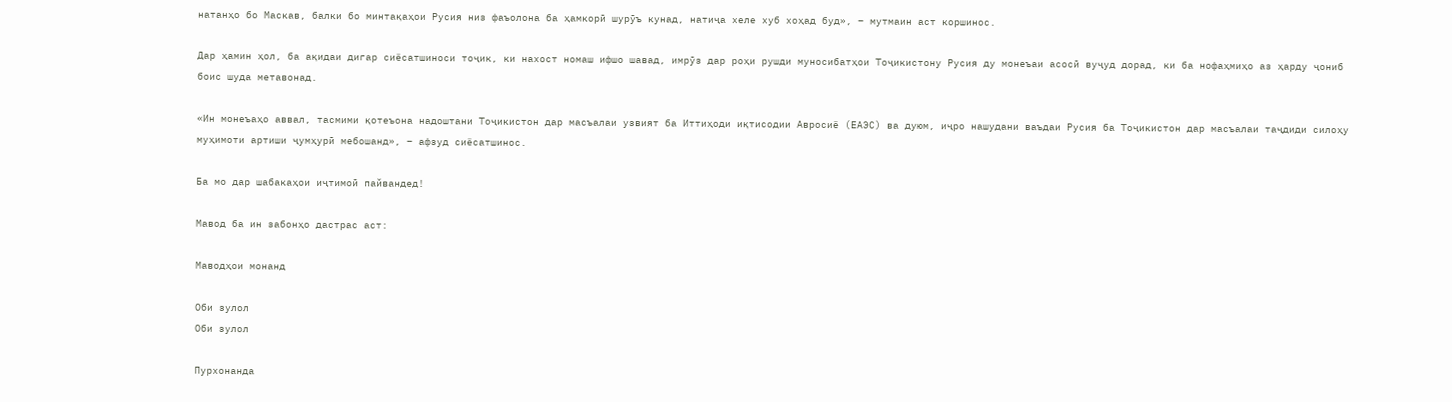натанҳо бо Маскав, балки бо минтақаҳои Русия низ фаъолона ба ҳамкорӣ шурӯъ кунад, натиҷа хеле хуб хоҳад буд», – мутмаин аст коршинос.

Дар ҳамин ҳол, ба ақидаи дигар сиёсатшиноси тоҷик, ки нахост номаш ифшо шавад, имрӯз дар роҳи рушди муносибатҳои Тоҷикистону Русия ду монеъаи асосӣ вуҷуд дорад, ки ба нофаҳмиҳо аз ҳарду ҷониб боис шуда метавонад.

«Ин монеъаҳо аввал, тасмими қотеъона надоштани Тоҷикистон дар масъалаи узвият ба Иттиҳоди иқтисодии Авросиё (ЕАЭС) ва дуюм, иҷро нашудани ваъдаи Русия ба Тоҷикистон дар масъалаи таҷдиди силоҳу муҳимоти артиши ҷумҳурӣ мебошанд», – афзуд сиёсатшинос.

Ба мо дар шабакаҳои иҷтимоӣ пайвандед!

Мавод ба ин забонҳо дастрас аст:

Маводҳои монанд

Оби зулол
Оби зулол

Пурхонанда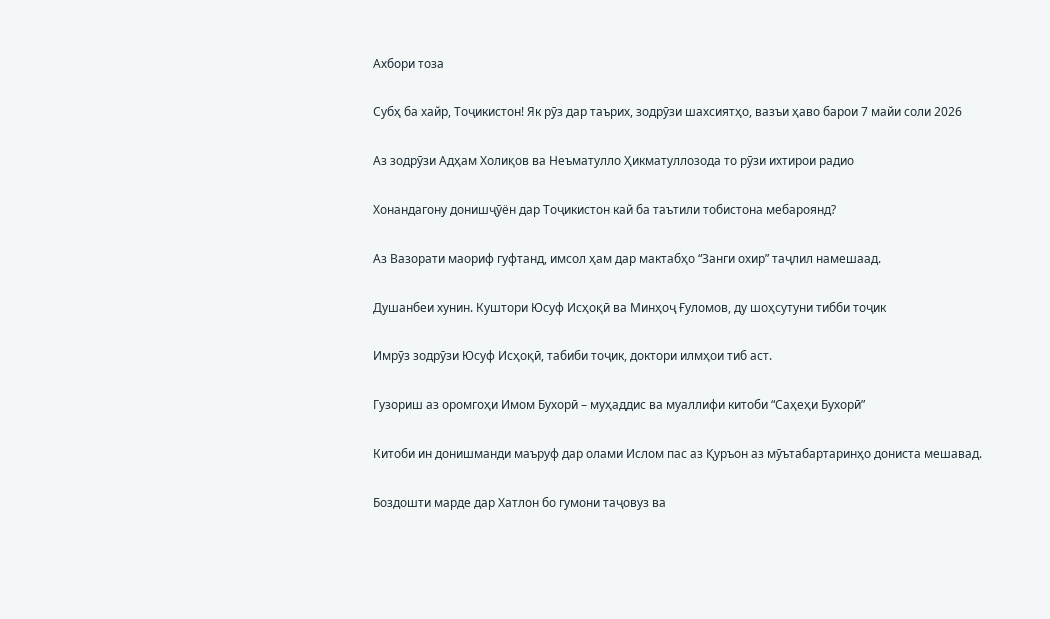Ахбори тоза

Субҳ ба хайр, Тоҷикистон! Як рӯз дар таърих, зодрӯзи шахсиятҳо, вазъи ҳаво барои 7 майи соли 2026

Аз зодрӯзи Адҳам Холиқов ва Неъматулло Ҳикматуллозода то рӯзи ихтирои радио

Хонандагону донишҷӯён дар Тоҷикистон кай ба таътили тобистона мебароянд?

Аз Вазорати маориф гуфтанд, имсол ҳам дар мактабҳо “Занги охир” таҷлил намешаад.

Душанбеи хунин. Куштори Юсуф Исҳоқӣ ва Минҳоҷ Ғуломов, ду шоҳсутуни тибби тоҷик

Имрӯз зодрӯзи Юсуф Исҳоқӣ, табиби тоҷик, доктори илмҳои тиб аст.

Гузориш аз оромгоҳи Имом Бухорӣ – муҳаддис ва муаллифи китоби “Саҳеҳи Бухорӣ”

Китоби ин донишманди маъруф дар олами Ислом пас аз Қуръон аз мӯътабартаринҳо дониста мешавад.

Боздошти марде дар Хатлон бо гумони таҷовуз ва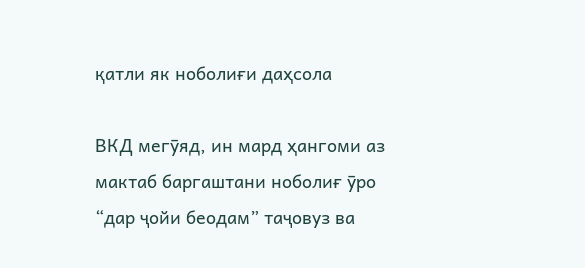қатли як ноболиғи даҳсола

ВКД мегӯяд, ин мард ҳангоми аз мактаб баргаштани ноболиғ ӯро “дар ҷойи беодам” таҷовуз ва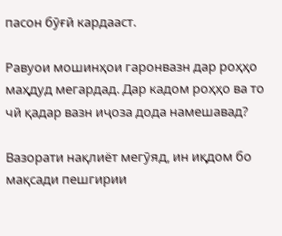пасон бӯғӣ кардааст.

Равуои мошинҳои гаронвазн дар роҳҳо маҳдуд мегардад. Дар кадом роҳҳо ва то чӣ қадар вазн иҷоза дода намешавад?

Вазорати нақлиёт мегӯяд, ин иқдом бо мақсади пешгирии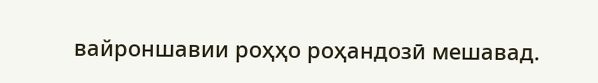вайроншавии роҳҳо роҳандозӣ мешавад.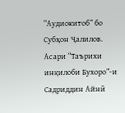“Аудиокитоб” бо Субҳон Ҷалилов. Асари “Таърихи инқилоби Бухоро”-и Садриддин Айнӣ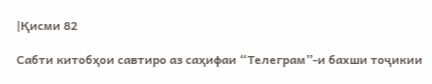|Қисми 82

Cабти китобҳои савтиро аз саҳифаи “Телеграм”-и бахши тоҷикии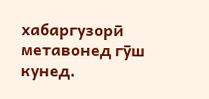хабаргузорӣ метавонед гӯш кунед.